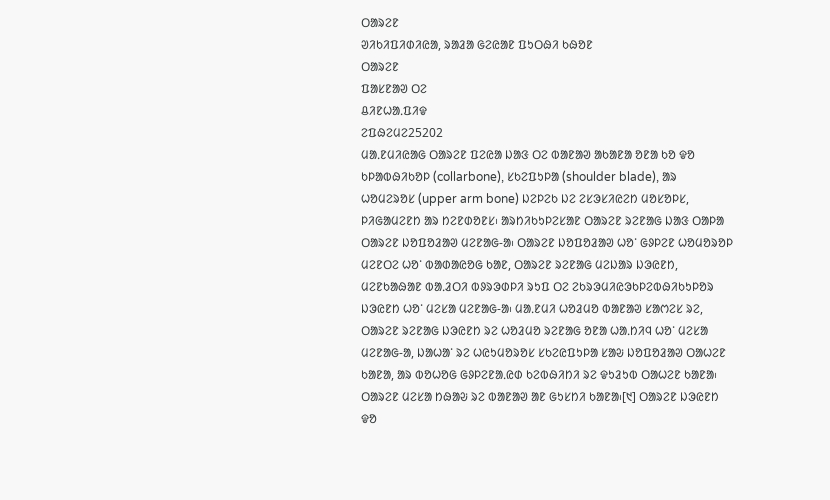ᱛᱟᱨᱮᱱ
ᱣᱤᱠᱤᱯᱤᱰᱤᱭᱟ, ᱨᱟᱲᱟ ᱜᱮᱭᱟᱱ ᱯᱩᱛᱷᱤ ᱠᱷᱚᱱ
ᱛᱟᱨᱮᱱ
ᱯᱟᱥᱱᱟᱣ ᱛᱮ
ᱪᱤᱱᱦᱟᱹᱯᱤᱫ
ᱮᱯᱷᱮᱢᱮ25202
ᱢᱟᱹᱱᱢᱤᱭᱟᱜ ᱛᱟᱨᱮᱱ ᱯᱮᱭᱟ ᱡᱟᱝ ᱛᱮ ᱵᱟᱱᱟᱣ ᱟᱠᱟᱱᱟ ᱚᱱᱟ ᱠᱚ ᱫᱚ ᱠᱞᱟᱵᱷᱤᱠᱚᱞ (collarbone), ᱥᱠᱮᱯᱩᱞᱟ (shoulder blade), ᱟᱨ ᱦᱚᱢᱮᱨᱚᱥ (upper arm bone) ᱡᱮᱞᱮᱠ ᱡᱮ ᱮᱥᱳᱥᱤᱭᱮᱴ ᱢᱚᱥᱚᱞᱥ, ᱞᱤᱜᱟᱢᱮᱱᱴ ᱟᱨ ᱴᱮᱱᱰᱚᱱᱥ᱾ ᱟᱨᱴᱤᱠᱩᱞᱮᱥᱟᱱ ᱛᱟᱨᱮᱱ ᱨᱮᱱᱟᱜ ᱡᱟᱝ ᱛᱟᱞᱟ ᱛᱟᱨᱮᱱ ᱡᱚᱯᱚᱲᱟᱣ ᱢᱮᱱᱟᱜ-ᱟ᱾ ᱛᱟᱨᱮᱱ ᱡᱚᱯᱚᱲᱟᱣ ᱦᱚᱸ ᱜᱽᱞᱮᱱ ᱦᱚᱢᱚᱨᱚᱞ ᱢᱮᱱᱛᱮ ᱦᱚᱸ ᱵᱟᱰᱟᱭᱚᱜ ᱠᱟᱱ, ᱛᱟᱨᱮᱱ ᱨᱮᱱᱟᱜ ᱢᱮᱡᱟᱨ ᱡᱳᱭᱱᱴ, ᱢᱮᱱᱠᱟᱷᱟᱱ ᱵᱟᱹᱲᱛᱤ ᱵᱽᱨᱳᱰᱞᱤ ᱨᱩᱯ ᱛᱮ ᱮᱠᱨᱳᱢᱤᱭᱳᱠᱞᱮᱵᱷᱤᱠᱩᱞᱚᱨ ᱡᱳᱭᱱᱴ ᱦᱚᱸ ᱢᱮᱥᱟ ᱢᱮᱱᱟᱜ-ᱟ᱾ ᱢᱟᱹᱱᱢᱤ ᱦᱚᱲᱢᱚ ᱵᱟᱱᱟᱣ ᱥᱟᱬᱮᱥ ᱨᱮ, ᱛᱟᱨᱮᱱ ᱨᱮᱱᱟᱜ ᱡᱳᱭᱱᱴ ᱨᱮ ᱦᱚᱲᱢᱚ ᱨᱮᱱᱟᱜ ᱚᱱᱟ ᱦᱟᱹᱴᱤᱧ ᱦᱚᱸ ᱢᱮᱥᱟ ᱢᱮᱱᱟᱜ-ᱟ, ᱡᱟᱦᱟᱸ ᱨᱮ ᱦᱭᱩᱢᱚᱨᱚᱥ ᱥᱠᱮᱭᱯᱩᱞᱟ ᱥᱟᱶ ᱡᱚᱯᱚᱲᱟᱣ ᱛᱟᱦᱮᱱ ᱠᱟᱱᱟ, ᱟᱨ ᱵᱚᱦᱚᱜ ᱜᱽᱞᱮᱱᱟᱹᱭᱰ ᱠᱮᱵᱷᱤᱴᱤ ᱨᱮ ᱫᱩᱲᱩᱵ ᱛᱟᱦᱮᱱ ᱠᱟᱱᱟ᱾ ᱛᱟᱨᱮᱱ ᱢᱮᱥᱟ ᱴᱷᱟᱶ ᱨᱮ ᱵᱟᱱᱟᱣ ᱟᱱ ᱜᱩᱥᱴᱤ ᱠᱟᱱᱟ᱾[᱑] ᱛᱟᱨᱮᱱ ᱡᱳᱭᱱᱴ ᱫᱚ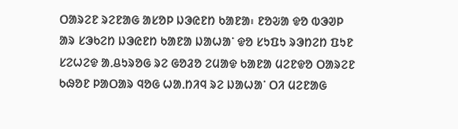ᱛᱟᱨᱮᱱ ᱨᱮᱱᱟᱜ ᱟᱥᱚᱞ ᱡᱳᱭᱱᱴ ᱠᱟᱱᱟ᱾ ᱱᱚᱶᱟ ᱫᱚ ᱵᱳᱣᱞ ᱟᱨ ᱥᱳᱠᱮᱴ ᱡᱳᱭᱱᱴ ᱠᱟᱱᱟ ᱡᱟᱦᱟᱸ ᱫᱚ ᱥᱩᱯᱩ ᱨᱳᱴᱮᱴ ᱯᱩᱱ ᱥᱮᱦᱮᱫ ᱟᱹᱪᱩᱨᱚᱜ ᱨᱮ ᱜᱚᱲᱚ ᱮᱢᱟᱫ ᱠᱟᱱᱟ ᱢᱮᱱᱫᱚ ᱛᱟᱨᱮᱱ ᱠᱷᱚᱱ ᱞᱟᱛᱟᱨ ᱧᱚᱜ ᱦᱟᱹᱴᱤᱧ ᱨᱮ ᱡᱟᱦᱟᱸ ᱛᱤ ᱢᱮᱱᱟᱜ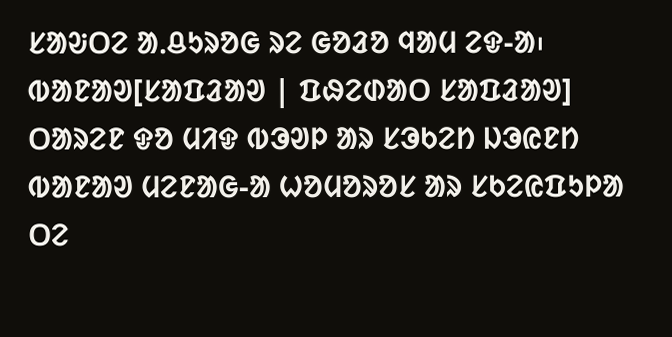ᱥᱟᱶᱛᱮ ᱟᱹᱪᱩᱨᱚᱜ ᱨᱮ ᱜᱚᱲᱚ ᱧᱟᱢ ᱮᱫ-ᱟ᱾
ᱵᱟᱱᱟᱣ[ᱥᱟᱯᱲᱟᱣ | ᱯᱷᱮᱰᱟᱛ ᱥᱟᱯᱲᱟᱣ]
ᱛᱟᱨᱮᱱ ᱫᱚ ᱢᱤᱫ ᱵᱳᱣᱞ ᱟᱨ ᱥᱳᱠᱮᱴ ᱡᱳᱭᱱᱴ ᱵᱟᱱᱟᱣ ᱢᱮᱱᱟᱜ-ᱟ ᱦᱚᱢᱚᱨᱚᱥ ᱟᱨ ᱥᱠᱮᱭᱯᱩᱞᱟ ᱛᱮ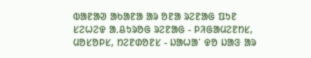ᱵᱟᱱᱟᱣ ᱟᱠᱟᱱᱟ ᱟᱨ ᱚᱱᱟ ᱨᱮᱱᱟᱜ ᱯᱩᱱ ᱥᱮᱦᱮᱫ ᱟᱹᱪᱩᱨᱚᱜ ᱨᱮᱱᱟᱜ - ᱞᱤᱜᱟᱢᱮᱱᱴᱥ, ᱢᱚᱥᱚᱞᱥ, ᱴᱮᱱᱰᱚᱱᱥ - ᱡᱟᱦᱟᱸ ᱫᱚ ᱡᱟᱝ ᱟᱨ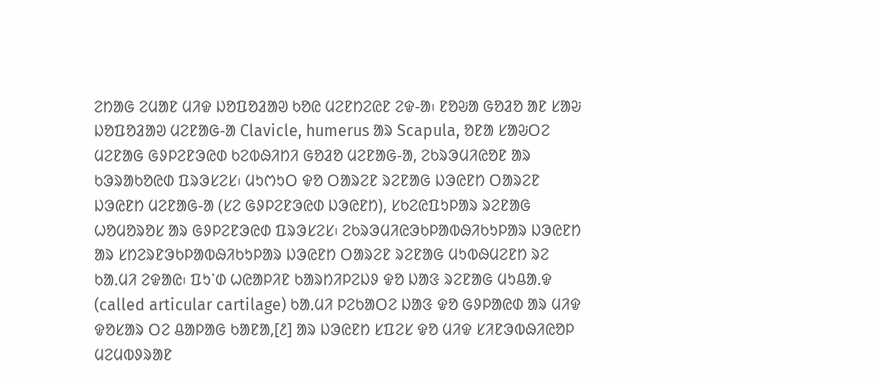ᱮᱴᱟᱜ ᱮᱢᱟᱱ ᱢᱤᱫ ᱡᱚᱯᱚᱲᱟᱣ ᱠᱚᱭ ᱢᱮᱱᱴᱮᱭᱱ ᱮᱫ-ᱟ᱾ ᱱᱚᱶᱟ ᱜᱚᱲᱚ ᱟᱱ ᱥᱟᱶ ᱡᱚᱯᱚᱲᱟᱣ ᱢᱮᱱᱟᱜ-ᱟ Clavicle, humerus ᱟᱨ Scapula, ᱚᱱᱟ ᱥᱟᱶᱛᱮ ᱢᱮᱱᱟᱜ ᱜᱽᱞᱮᱱᱳᱭᱰ ᱠᱮᱵᱷᱤᱴᱤ ᱜᱚᱲᱚ ᱢᱮᱱᱟᱜ-ᱟ, ᱮᱠᱨᱳᱢᱤᱭᱚᱱ ᱟᱨ ᱠᱳᱨᱟᱠᱚᱭᱰ ᱯᱨᱳᱥᱮᱥ᱾ ᱢᱩᱬᱩᱛ ᱫᱚ ᱛᱟᱨᱮᱱ ᱨᱮᱱᱟᱜ ᱡᱳᱭᱱᱴ ᱛᱟᱨᱮᱱ ᱡᱳᱭᱱᱴ ᱢᱮᱱᱟᱜ-ᱟ (ᱥᱮ ᱜᱽᱞᱮᱱᱳᱭᱰ ᱡᱳᱭᱱᱴ), ᱥᱠᱮᱭᱯᱩᱞᱟᱨ ᱨᱮᱱᱟᱜ ᱦᱚᱢᱚᱨᱚᱥ ᱟᱨ ᱜᱽᱞᱮᱱᱳᱭᱰ ᱯᱨᱳᱥᱮᱥ᱾ ᱮᱠᱨᱳᱢᱤᱭᱳᱠᱞᱟᱵᱷᱤᱠᱩᱞᱟᱨ ᱡᱳᱭᱱᱴ ᱟᱨ ᱥᱴᱮᱨᱱᱳᱠᱞᱟᱵᱷᱤᱠᱩᱞᱟᱨ ᱡᱳᱭᱱᱴ ᱛᱟᱨᱮᱱ ᱨᱮᱱᱟᱜ ᱢᱩᱵᱷᱢᱮᱱᱴ ᱨᱮ ᱠᱟᱹᱢᱤ ᱮᱫᱟᱭ᱾ ᱯᱩᱸᱰ ᱦᱭᱟᱞᱤᱱ ᱠᱟᱨᱴᱤᱞᱮᱡᱽ ᱫᱚ ᱡᱟᱝ ᱨᱮᱱᱟᱜ ᱢᱩᱪᱟᱹᱫ (called articular cartilage) ᱠᱟᱹᱢᱤ ᱞᱮᱠᱟᱛᱮ ᱡᱟᱝ ᱫᱚ ᱜᱽᱞᱟᱭᱰ ᱟᱨ ᱢᱤᱫ ᱫᱚᱥᱟᱨ ᱛᱮ ᱪᱟᱞᱟᱜ ᱠᱟᱱᱟ,[᱒] ᱟᱨ ᱡᱳᱭᱱᱴ ᱥᱯᱮᱥ ᱫᱚ ᱢᱤᱫ ᱥᱤᱱᱳᱵᱷᱤᱭᱚᱞ ᱢᱮᱢᱵᱽᱨᱟᱱ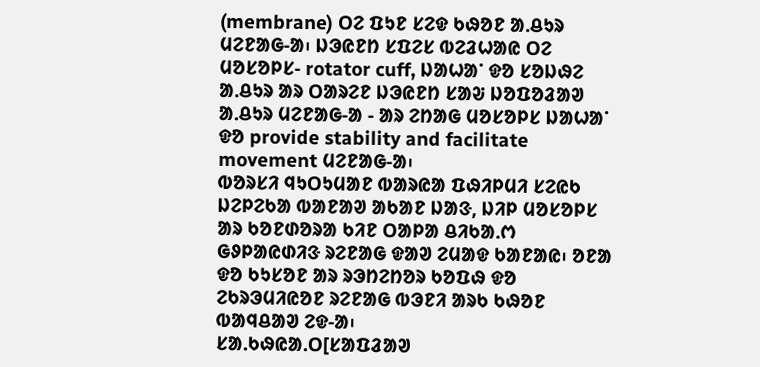(membrane) ᱛᱮ ᱯᱩᱱ ᱥᱮᱫ ᱠᱷᱚᱱ ᱟᱹᱪᱩᱨ ᱢᱮᱱᱟᱜ-ᱟ᱾ ᱡᱳᱭᱱᱴ ᱥᱯᱮᱥ ᱵᱮᱲᱦᱟᱭ ᱛᱮ ᱢᱚᱥᱚᱞᱥ- rotator cuff, ᱡᱟᱦᱟᱸ ᱫᱚ ᱥᱚᱡᱷᱮ ᱟᱹᱪᱩᱨ ᱟᱨ ᱛᱟᱨᱮᱱ ᱡᱳᱭᱱᱴ ᱥᱟᱶ ᱡᱚᱯᱚᱲᱟᱣ ᱟᱹᱪᱩᱨ ᱢᱮᱱᱟᱜ-ᱟ - ᱟᱨ ᱮᱴᱟᱜ ᱢᱚᱥᱚᱞᱥ ᱡᱟᱦᱟᱸ ᱫᱚ provide stability and facilitate movement ᱢᱮᱱᱟᱜ-ᱟ᱾
ᱵᱚᱨᱥᱤ ᱧᱩᱛᱩᱢᱟᱱ ᱵᱟᱨᱭᱟ ᱯᱷᱤᱞᱢᱤ ᱥᱮᱭᱠ ᱡᱮᱞᱮᱠᱟ ᱵᱟᱱᱟᱣ ᱟᱠᱟᱱ ᱡᱟᱝ, ᱡᱤᱞ ᱢᱚᱥᱚᱞᱥ ᱟᱨ ᱠᱚᱱᱰᱚᱨᱟ ᱠᱤᱱ ᱛᱟᱞᱟ ᱪᱤᱠᱟᱹᱬ ᱜᱽᱞᱟᱭᱰᱤᱝ ᱨᱮᱱᱟᱜ ᱫᱟᱣ ᱮᱢᱟᱫ ᱠᱟᱱᱟᱭ᱾ ᱚᱱᱟ ᱫᱚ ᱠᱩᱥᱚᱱ ᱟᱨ ᱨᱳᱴᱮᱴᱚᱨ ᱠᱚᱯᱷ ᱫᱚ ᱮᱠᱨᱳᱢᱤᱭᱚᱱ ᱨᱮᱱᱟᱜ ᱵᱳᱱᱤ ᱟᱨᱠ ᱠᱷᱚᱱ ᱵᱟᱧᱪᱟᱣ ᱮᱫ-ᱟ᱾
ᱥᱟᱹᱠᱷᱭᱟᱹᱛ[ᱥᱟᱯᱲᱟᱣ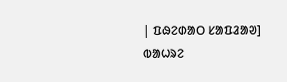| ᱯᱷᱮᱰᱟᱛ ᱥᱟᱯᱲᱟᱣ]
ᱵᱟᱦᱨᱮ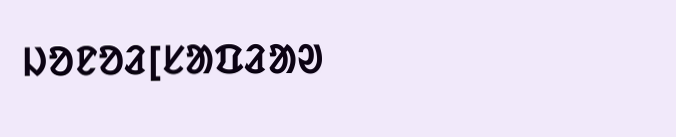ᱡᱚᱱᱚᱲ[ᱥᱟᱯᱲᱟᱣ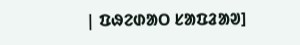| ᱯᱷᱮᱰᱟᱛ ᱥᱟᱯᱲᱟᱣ]